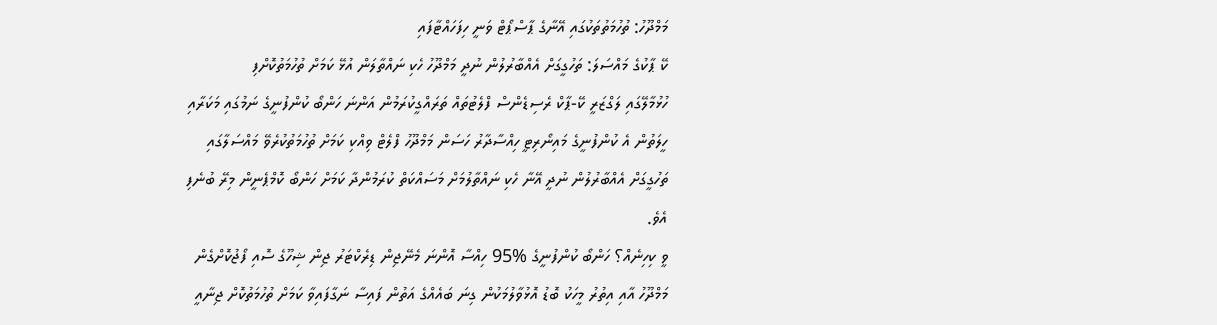މަމްދޫހު: ތުހުމަތުތަކުގައި އޭނާގެ ޕާސްޕޯޓް ވަނީ ހިފަހައްޓާފައި
ކޭ ޕާކުގެ މައްސަލަ: ތަހުގީގަށް އެއްބާރުލުން ނުދީ މަމްދޫހު ހެކި ނައްތާލަން އުޅޭ ކަމަށް ތުހުމަތުކޮށްފި
ހުޅުމާލޭގައި ލަގްޒަރީ ކޭ-ޕާކް ރެސިޑެންސް ފްލެޓުތައް ތަރައްގީކުރަމުން އަންނަ ހަންބޯ ކުންފުނީގެ ނަމުގައި މަކަރާއި ހީލަތުން އެ ކުންފުނީގެ މައިނޯރިޓީ ހިއްސާދާރު ހަސަން މަމްދޫހު ފްލެޓް ވިއްކި ކަމަށް ތުހުމަތުކުރެވޭ މައްސަލާގައި ތަހުގީގަށް އެއްބާރުލުން ނުދީ އޭނާ ހެކި ނައްތާލުމަށް މަސައްކަތް ކުރަމުންދާ ކަމަށް ހަންބޯ ކޮމްޕެނީން މިރޭ ބުނެފި އެވެ.
ވީ ކިހިނެއް؟ ހަންބޯ ކުންފުނީގެ %95 ހިއްސާ އޮންނަ މެނޭޖިން ޑިރެކްޓަރު ޖިން ޝިހޫގެ ސޮއި ފޯޖުކޮށްގެން މަމްދޫހު އާއި އިތުރު މީހަކު ބޮޑު އޮޅުވާލުމަކުން ގިނަ ބައެއްގެ އަތުން ފައިސާ ނަގާފައިވާ ކަމަށް ތުހުމަތުކޮށް ޖިނާއީ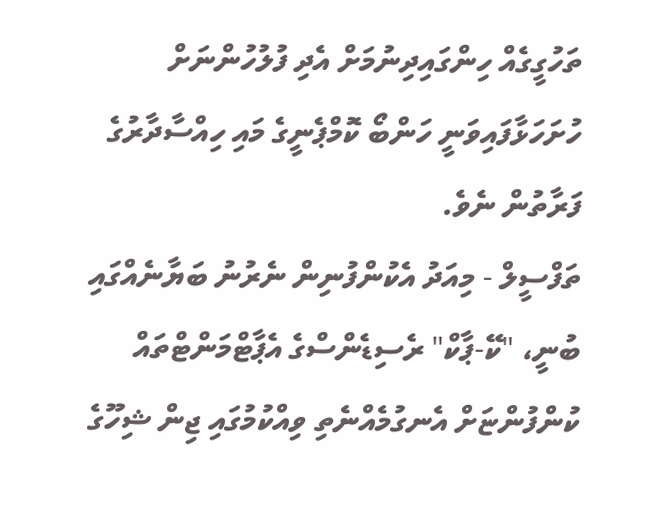ތަހުގީގެއް ހިންގައިދިނުމަށް އެދި ފުލުހުންނަށް ހުށަހަޅާފައިވަނީ ހަންބޯ ކޮމްޕެނީގެ މައި ހިއްސާދާރުގެ ފަރާތުން ނެވެ.
ތަފްސީލް - މިއަދު އެކުންފުނިން ނެރުނު ބަޔާނެއްގައި ބުނީ، "ކޭ-ޕާކް" ރެސިޑެންސްގެ އެޕާޓްމަންޓްތައް ކުންފުންޏަށް އެނގުމެއްނެތި ވިއްކުމުގައި ޖިން ޝިހޫގެ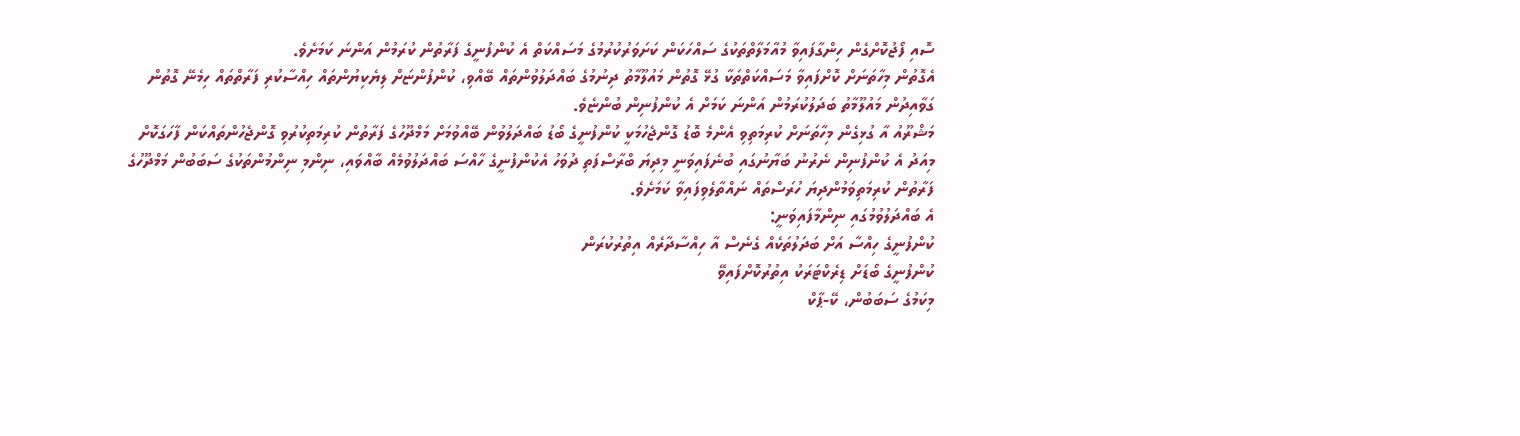ސޮއި ފޯޖުކޮށްގެން ހިންގާފައިވާ މުއާމަލާތްތަކުގެ ސައްހަކަން ކަށަވަރުކުރުމުގެ މަސައްކަތް އެ ކުންފުނީގެ ފަރާތުން ކުރަމުން އަންނަ ކަމަށެވެ.
އެގޮތުން މިހާތަނަށް ކޮށްފައިވާ މަސައްކަތްތަކާ ގުޅޭ ގޮތުން މައުލޫމާތު ދިނުމުގެ ބައްދަލުވުންތައް ބޭއްވި، ކުންފުންޏަށް ލިޔެކިޔުންތައް ހިއްސާކުރި ފަރާތްތައް ހިމެނޭ ގޮތުން ގަވާއިދުން މައުލޫމާތު ބަދަލުކުރަމުން އަންނަ ކަމަށް އެ ކުންފުނިން ބުންޏެވެ.
މަޝްރޫއު އާ ގުޅިގެން މިހާތަނަށް ކުރިމަތިވި އެންމެ ބޮޑު ގޮންޖެހުމަކީ ކުންފުނީގެ ބޯޑު ބައްދަލުވުން ބޭއްވުމަށް މަމްދޫހުގެ ފަރާތުން ކުރިމަތިކުރުވި ގޮންޖެހުންތައްކަން ފާހަގަކޮށް މިއަދު އެ ކުންފުނިން ނެރުނު ބަޔާނުގައި ބުނެފައިވަނީ މިދިޔަ ބްރާސްފަތި ދުވަހު އެކުންފުނީގެ ހާއްސަ ބައްދަލުވުމެއް ބާއްވައި، ނިންމި ނިންމުންތަކުގެ ސަބަބުން މަމްދޫހުގެ ފަރާތުން ކުރިމަތިވަމުންދިޔަ ހުރަސްތައް ނައްތާލެވިފައިވާ ކަމަށެވެ.
އެ ބައްދަލުވުމުގައި ނިންމާފައިވަނީ:
ކުންފުނީގެ ހިއްސާ އަށް ބަދަލުތަކެއް ގެނެސް އާ ހިއްސާދާރެއް އިތުރުކުރަން
ކުންފުނީގެ ބޯޑަށް ޑިރެކްޓަރަކު އިތުރުކޮށްފައިވޭ
މިކަމުގެ ސަބަބުން، ކޭ-ޕާކް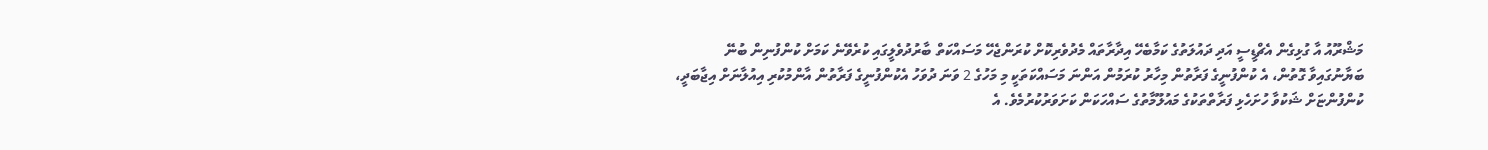މަޝްރޫއު އާ ގުޅިގެން އެޗްޑީސީ އަދި ދައުލަތުގެ ކަމާބެހޭ އިދާރާތައް މެދުވެރިކޮށް ކުރަންޖެހޭ މަސައްކަތް ބާރުދުވެލީގައި ކުރެވޭނެ ކަމަށް ކުންފުނިން ބުނޭ
ބަޔާނުގައިވާ ގޮތުން، އެ ކުންފުނީގެ ފަރާތުން މިހާރު ކުރަމުން އަންނަ މަސައްކަތަކީ މި މަހުގެ 2 ވަނަ ދުވަހު އެކުންފުނީގެ ފަރާތުން އާންމުކުރި އިއުލާނަށް އިޖާބަދީ، ކުންފުންޏަށް ޝަކުވާ ހުށަހެޅި ފަރާތްތަކުގެ މައުލޫމާތުގެ ސައްހަކަން ކަށަވަރުކުރުމެވެ. އެ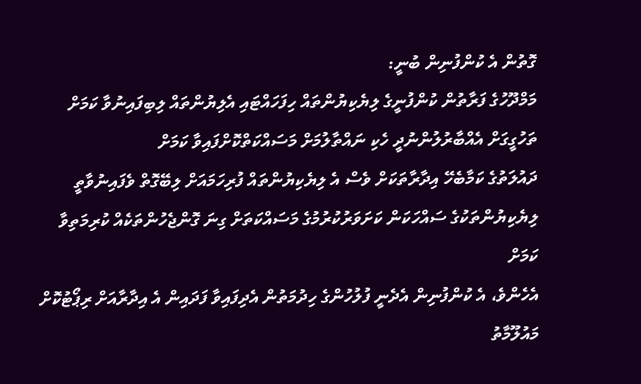ގޮތުން އެ ކުންފުނިން ބުނީ:
މަމްދޫހުގެ ފަރާތުން ކުންފުނީގެ ލިޔެކިޔުންތައް ހިފަހައްޓައި އެލިޔުންތައް ލިބިފައިނުވާ ކަމަށް
ތަހުގީގަށް އެއްބާރުލުންނުދީ ހެކި ނައްތާލުމަށް މަސައްކަތްކޮށްފައިވާ ކަމަށް
ދައުލަތުގެ ކަމާބެހޭ އިދާރާތަކަށް ވެސް އެ ލިޔެކިޔުންތައް ފުރިހަމައަށް ލިބޭގޮތް ވެފައިނުވާތީ ލިޔެކިޔުންތަކުގެ ސައްހަކަން ކަށަވަރުކުރުމުގެ މަސައްކަތަށް ގިނަ ގޮންޖެހުންތަކެއް ކުރިމަތިވާ ކަމަށް
އެހެންވެ، އެ ކުންފުނިން އެދެނީ ފުލުހުންގެ ހިދުމަތުން އެދިފައިވާ ފަދައިން އެ އިދާރާއަށް ރިޕޯޓުކޮށް މައުލޫމާތު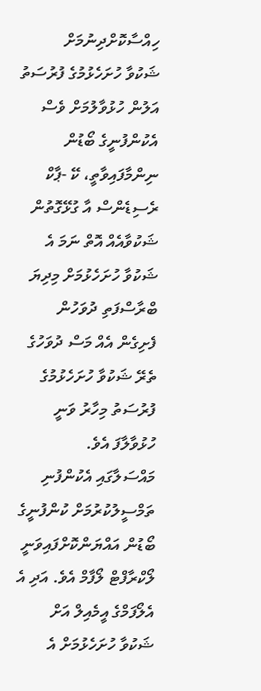ހިއްސާކޮށްދިނުމަށް
ޝަކުވާ ހުށަހެޅުމުގެ ފުރުސަތު އަލުން ހުޅުވާލުމަށް ވެސް އެކުންފުނީގެ ބޯޑުން ނިންމާފައިވާތީ، ކޭ -ޕާކް ރެސިޑެންސް އާ ގުޅޭގޮތުން ޝަކުވާއެއް އޮތް ނަމަ އެ ޝަކުވާ ހުށަހެޅުމަށް މިދިޔަ ބްރާސްފަތި ދުވަހުން ފެށިގެން އެއް މަސް ދުވަހުގެ ތެރޭ ޝަކުވާ ހުށަހެޅުމުގެ ފުރުސަތު މިހާރު ވަނީ ހުޅުވާލާފަ އެވެ.
މައްސަލާގައި އެކުންފުނި ތަމްސީލުކުރުމަށް ކުންފުނީގެ ބޯޑުން އައްޔަންކޮށްފައިވަނީ ލޯކްރާފްޓް ލޯފާމް އެވެ. އަދި އެ އެލޯފަމްގެ އީމެއިލް އަށް ޝަކުވާ ހުށަހެޅުމަށް އެ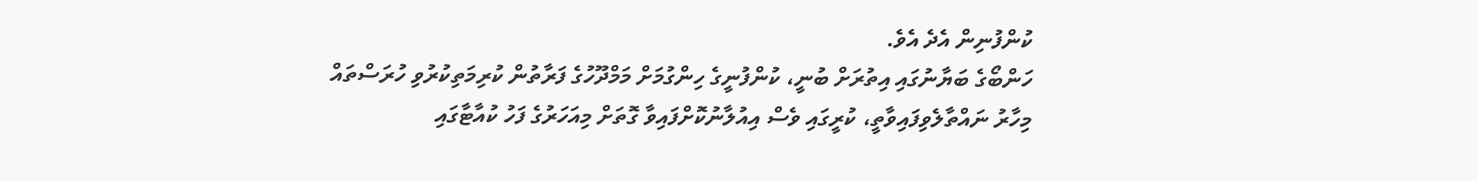ކުންފުނިން އެދެ އެވެ.
ހަންބޯގެ ބަޔާނުގައި އިތުރަށް ބުނީ، ކުންފުނީގެ ހިންގުމަށް މަމްދޫހުގެ ފަރާތުން ކުރިމަތިކުރުވި ހުރަސްތައް މިހާރު ނައްތާލެވިފައިވާތީ، ކުރީގައި ވެސް އިއުލާނުކޮށްފައިވާ ގޮތަށް މިއަހަރުގެ ފަހު ކުއާޓާގައި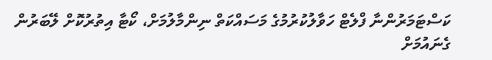ކަސްޓަމަރުންނާ ފްލެޓް ހަވާލުކުރުމުގެ މަސައްކަތް ނިންމާލުމަށް، ކޯޓާ އިތުރުކޮށް ލޭބަރުން ގެނައުމަށް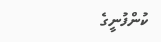ކުންފުނީގެ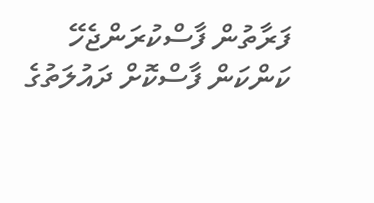ފަރާތުން ފާސްކުރަންޖެހޭ ކަންކަން ފާސްކޮށް ދައުލަތުގެ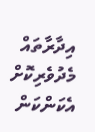އިދާރާތައް މެދުވެރިކޮށް އެކަންކަން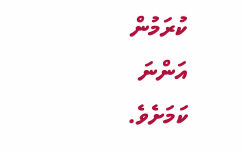ކުރަމުން އަންނަ ކަމަށެވެ.